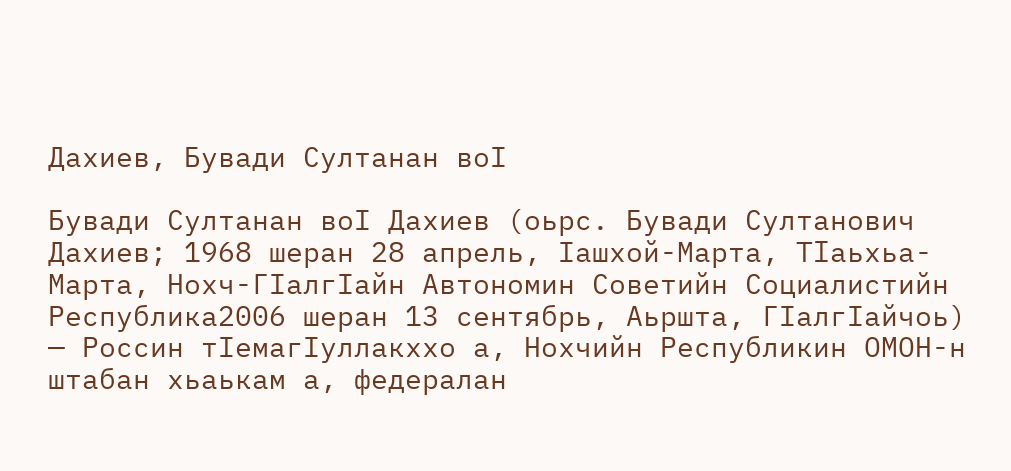Дахиев, Бувади Султанан воӀ

Бувади Султанан воӀ Дахиев (оьрс. Бувади Султанович Дахиев; 1968 шеран 28 апрель, Iашхой-Марта, Тӏаьхьа-Марта, Нохч-ГӀалгӀайн Автономин Советийн Социалистийн Республика2006 шеран 13 сентябрь, Аьршта, ГIалгIайчоь) — Россин тӀемагӀуллакххо а, Нохчийн Республикин ОМОН-н штабан хьаькам а, федералан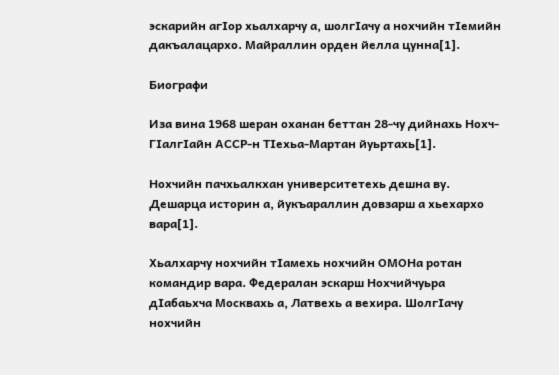эскарийн агӀор хьалхарчу а, шолгӀачу а нохчийн тӀемийн дакъалацархо. Майраллин орден йелла цунна[1].

Биографи

Иза вина 1968 шеран оханан беттан 28-чу дийнахь Нохч-ГӀалгӀайн АССР-н ТӀехьа-Мартан йуьртахь[1].

Нохчийн пачхьалкхан университетехь дешна ву. Дешарца историн а, йукъараллин довзарш а хьехархо вара[1].

Хьалхарчу нохчийн тӀамехь нохчийн ОМОНа ротан командир вара. Федералан эскарш Нохчийчуьра дӀабаьхча Москвахь а, Латвехь а вехира. ШолгӀачу нохчийн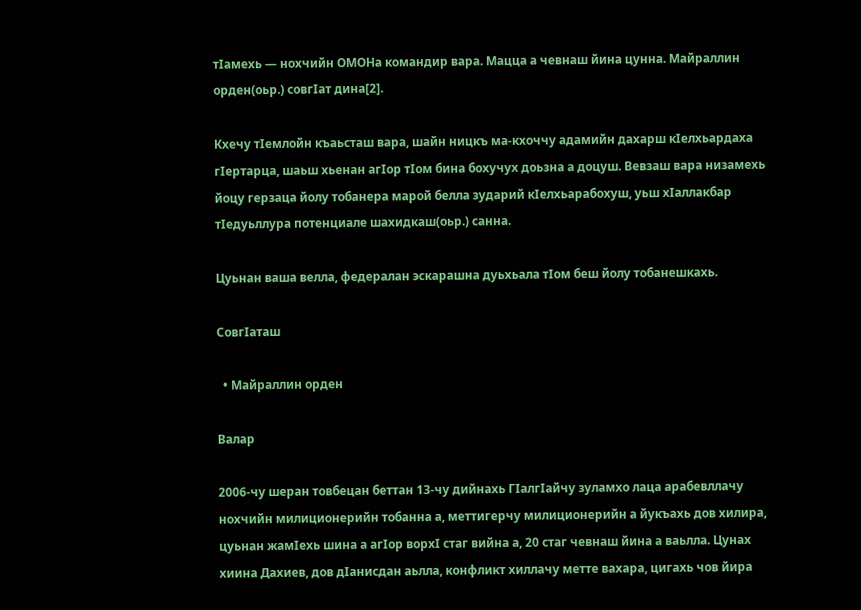тӀамехь — нохчийн ОМОНа командир вара. Мацца а чевнаш йина цунна. Майраллин орден(оьр.) совгӀат дина[2].

Кхечу тӀемлойн къаьсташ вара, шайн ницкъ ма-кхоччу адамийн дахарш кӀелхьардаха гӀертарца, шаьш хьенан агӀор тӀом бина бохучух доьзна а доцуш. Вевзаш вара низамехь йоцу герзаца йолу тобанера марой белла зударий кӀелхьарабохуш, уьш хӀаллакбар тӀедуьллура потенциале шахидкаш(оьр.) санна.

Цуьнан ваша велла, федералан эскарашна дуьхьала тӀом беш йолу тобанешкахь.

СовгӀаташ

  • Майраллин орден

Валар

2006-чу шеран товбецан беттан 13-чу дийнахь ГӀалгӀайчу зуламхо лаца арабевллачу нохчийн милиционерийн тобанна а, меттигерчу милиционерийн а йукъахь дов хилира, цуьнан жамӀехь шина а агӀор ворхӀ стаг вийна а, 20 стаг чевнаш йина а ваьлла. Цунах хиина Дахиев, дов дӀанисдан аьлла, конфликт хиллачу метте вахара, цигахь чов йира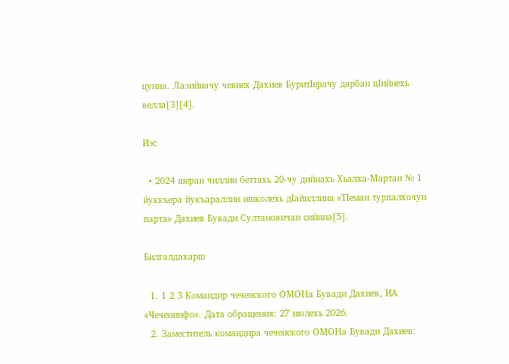цунна. Лазийначу чевнех Дахиев БуритӀерачу дарбан цӀийнехь велла[3][4].

Иэс

  • 2024 шеран чиллин беттахь 20-чу дийнахь Хьалха-Мартан № 1 йуккъера йукъараллин ишколехь дӀайиллина «ТӀеман турпалхочун парта» Дахиев Бувади Султановичан сийнна[5].

Билгалдахарш

  1. 1 2 3 Командир чеченского ОМОНа Бувади Дахиев, ИА «Чеченинфо». Дата обращения: 27 июлехь 2026.
  2. Заместитель командира чеченского ОМОНа Бувади Дахиев: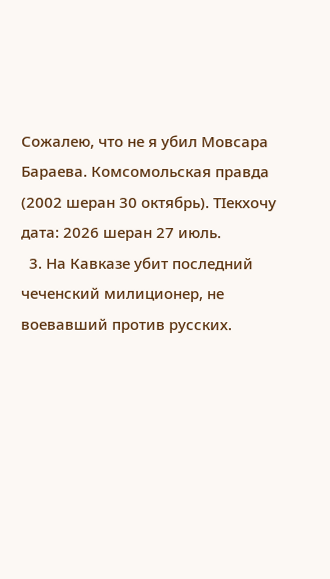Сожалею, что не я убил Мовсара Бараева. Комсомольская правда (2002 шеран 30 октябрь). ТӀекхочу дата: 2026 шеран 27 июль.
  3. На Кавказе убит последний чеченский милиционер, не воевавший против русских.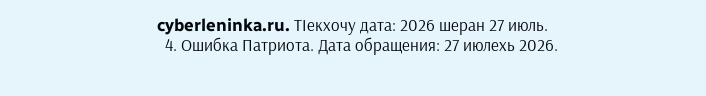cyberleninka.ru. ТӀекхочу дата: 2026 шеран 27 июль.
  4. Ошибка Патриота. Дата обращения: 27 июлехь 2026.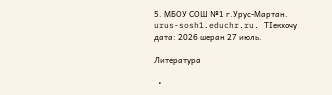5. МБОУ СОШ №1 г.Урус-Мартан. urus-sosh1.educhr.ru. ТӀекхочу дата: 2026 шеран 27 июль.

Литература

  •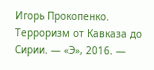Игорь Прокопенко. Терроризм от Кавказа до Сирии. — «Э», 2016. —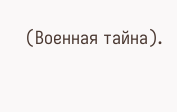(Военная тайна).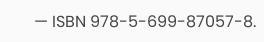— ISBN 978-5-699-87057-8.